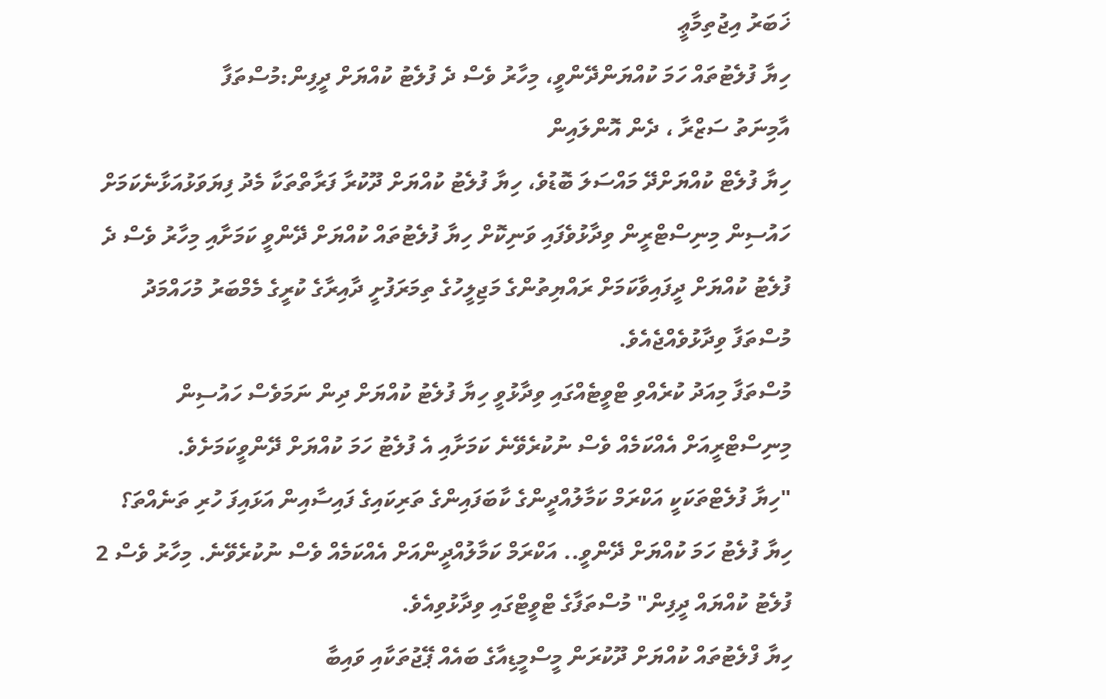ޚަބަރު އިޖުތިމާޢީ
ހިޔާ ފުލެޓުތައް ހަމަ ކުއްޔަންދޭންވީ، މިހާރު ވެސް ދެ ފުލެޓު ކުއްޔަށް ދީފިން:މުސްތަފާ
އާމިނަތު ސަޒްރާ ، ދެން އޮންލައިން
ހިޔާ ފުލެޓް ކުއްޔަށްދޭ މައްސަލަ ބޮޑުވެ، ހިޔާ ފުލެޓު ކުއްޔަށް ދޫކުރާ ފަރާތްތަކާ މެދު ފިޔަވަޅުއަޅާނެކަމަށް ހައުސިން މިނިސްޓްރީން ވިދާޅުވެފައި ވަނިކޮށް ހިޔާ ފުލެޓުތައް ކުއްޔަށް ދޭންވީ ކަމަށާއި މިހާރު ވެސް ދެ ފުލެޓު ކުއްޔަށް ދީފައިވާކަމަށް ރައްޔިތުންގެ މަޖިލީހުގެ ތިމަރަފުށީ ދާއިރާގެ ކުރީގެ މެމްބަރު މުހައްމަދު މުސްތަފާ ވިދާޅުވެއްޖެއެވެ.
މުސްތަފާ މިއަދު ކުރެއްވި ޓްވީޓެއްގައި ވިދާޅުވީ ހިޔާ ފުލެޓު ކުއްޔަށް ދިން ނަމަވެސް ހައުސިން މިނިސްޓްރީއަށް އެއްކަމެއް ވެސް ނުކުރެވޭނެ ކަމަށާއި އެ ފުލެޓު ހަމަ ކުއްޔަށް ދޭންވީކަމަށެވެ.
"ހިޔާ ފުލެޓްތަކަކީ އަކްރަމް ކަމާލުއްދީންގެ ކާބަފައިންގެ ތަރިކައިގެ ފައިސާއިން އަޅައިފަ ހުރި ތަނެއްތަ؟ ހިޔާ ފުލެޓު ހަމަ ކުއްޔަށް ދޭންވީ.. އަކްރަމް ކަމާލުއްދީންއަށް އެއްކަމެއް ވެސް ނުކުރެވޭނެ. މިހާރު ވެސް 2 ފުލެޓު ކުއްޔައް ދީފިން" މުސްތަފާގެ ޓްވީޓްގައި ވިދާޅުވިއެވެ.
ހިޔާ ފްލެޓުތައް ކުއްޔަށް ދޫކުރަން މީސްމީޑިއާގެ ބައެއް ޕޭޖުތަކާއި ވައިބާ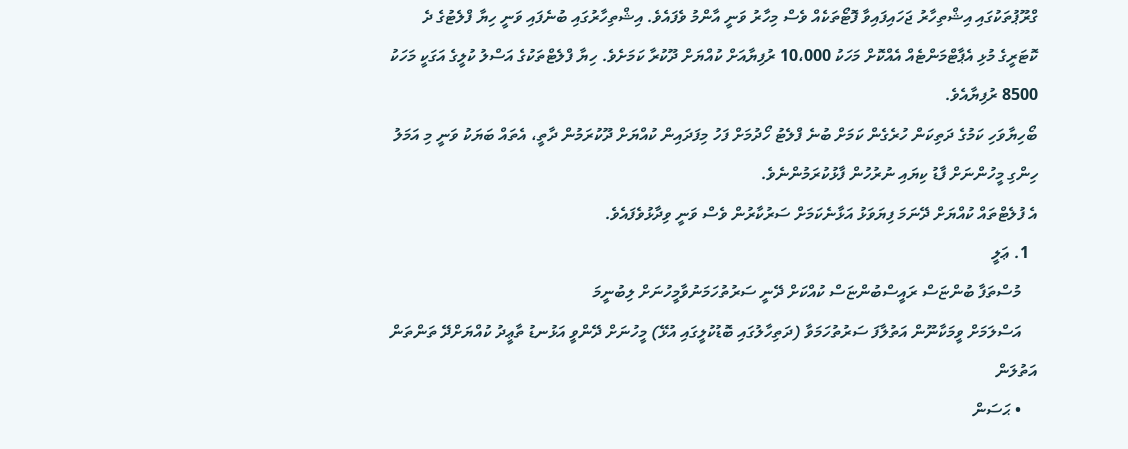ގްރޫޕުތަކުގައި އިޝްތިހާރު ޖަހައިފައިވާ ފޮޓޯތަކެއް ވެސް މިހާރު ވަނީ އާންމު ވެފައެވެ. އިޝްތިހާރުގައި ބުނެފައި ވަނީ ހިޔާ ފްލެޓުގެ ދެ ކޮޓަރީގެ މުޅި އެޕާޓްމަންޓެއް އެއްކޮށް މަހަކު 10،000 ރުފިޔާއަށް ކުއްޔަށް ދޫކުރާ ކަމަށެވެ. ހިޔާ ފްލެޓްތަކުގެ އަސްލު ކުލީގެ އަގަކީ މަހަކު 8500 ރުފިޔާއެވެ.
ބޯހިޔާވަހި ކަމުގެ ދަތިކަން ހުރެގެން ކަމަށް ބުނެ ފްލެޓު ހޯދުމަށް ފަހު މިފަދައިން ކުއްޔަށް ދޫކުރަމުން ދާތީ، އެތައް ބަޔަކު ވަނީ މި އަމަލު ހިންގި މީހުންނަށް ފާޑު ކިޔައި ނުރުހުން ފާޅުކުރަމުންނެވެ.
އެ ފުލެޓްތައް ކުއްޔަށް ދޭނަމަ ފިޔަވަޅު އަޅާނެކަމަށް ސަރުކާރުން ވެސް ވަނީ ވިދާޅުވެފައެވެ.
  1. ޢަލީ
    މުސްތަފާ ބުންޏަސް ރައީސްބުންޏަސް ކުއްކަށް ދޭނީ ސަރުތުހަމަނުވާމީހުނަށް ލިބުނީމަ
    އަސްލަމަށް ވީމަކާނޫން އަތުލާފަ ސަރުތުހަމަވާ (ދަތިހާލުގައި ބޮޑުކުލީގައި އުޅޭ) މީހުނަށް ދޭންވީ އަޅުނޑު ތާޢީދު ކުއްޔަށްދޭ ތަންތަން އަތުލަން
    • ޙަސަން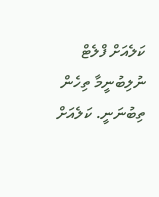ކަލެއަށް ފްލެޓް ނުލިބުނީމާ ތިހެން ތިބުނަނީ. ކަލެއަށް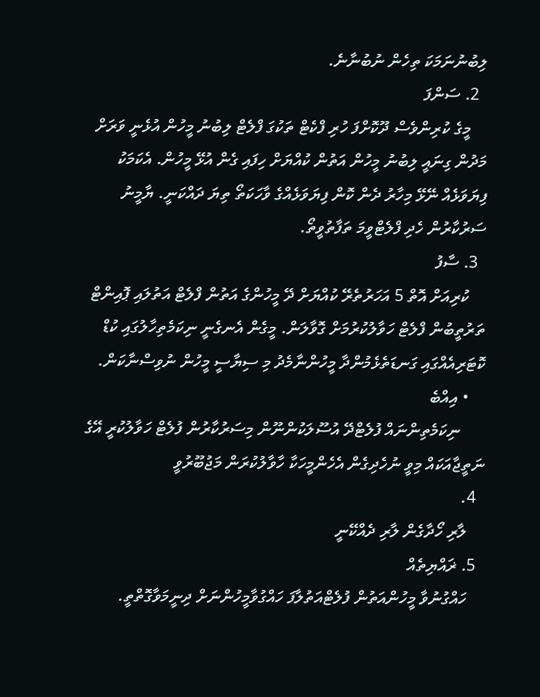ލިބުނުނަމަކަ ތިހެން ނުބުނާނެ.
  2. ސަންފަ
    މީގެ ކުރިންވެސް ދޫކޮށްފަ ހުރި ފްކެޓް ތަކުގަ ފްލެޓް ލިބުނު މީހުން އުޅެނީ ވަރަށް މަދުން ގިނައީ ލިބުނު މީހުން އަތުން ކުއްޔަށް ހިފައި ގެން އުޅޭ މީހުން. އެކަމަކު ފިޔަވަޅެއް ނޭޅޭ މިހާރު ދެން ކޮން ފިޔަވަޅެއްގެ ވާހަކަތޯ ތިޔަ ދައްކަނީ. ޔާމީނު ސަރުކާރުން ހެދި ފްލެޓްވީމަ ތަފާތުވީތޯ.
  3. ސާފު
    ކުރިއަށް އޮތް 5 އަހަރުތެރޭ ކުއްޔަށް ދޭ މީހުންގެ އަތުން ފްލެޓް އަތުލައި ޕޮއިންޓް ތަރުތީބުން ފްލެޓް ހަވާލުކުރުމަށް ގޮވާލަން. މީގެން އެނގެނީ ނިކަމެތިހާލުގައި ކުޑް ކޮޓަރިއެއްގައި ގަނޑަތެޅެމުންދާ މީހުންނާމެދު މި ސިޔާސީ މީހުން ނުވިސްނާކަން.
    • އިއްބެ
      ނިކަމެތިންނައް ފުލެޓްދޭ އުސޫލަކުންނޫން މިސަރުކާރުން ފުލެޓް ހަވާލުކުރީ އޭގެ ނަތީޖާއަކައް މިވީ ނުހެދިގެން އެހެންމީހަކާ ހާވާލުކުރަން މަޖުބޫރުވީ
  4.
    ލާރި ހޯދާގެން ލާރި ދެއްކޭނީ
  5. ޜައްޔިތެއް
    ހައްގުނުވާ މީހުންއަތުން ފުލެޓްއަތުލާފަ ހައްގުވާމީހުންނަށް ދިނީމަވާގޮތްތީ.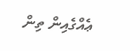ޢެއްގެއިން ތިން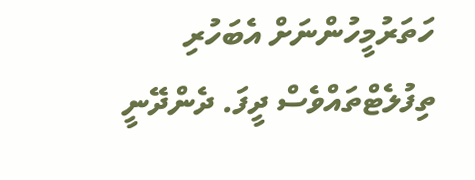ހަތަރުމީހުންނަށް އެބަހުރި ތިފުލެޓްތައްވެސް ދީފަ. ދެންދޭނީ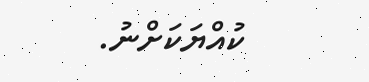ކުއްޔަކަށްނު.